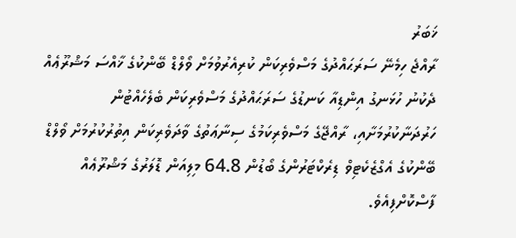ޚަބަރު
ރާއްޖެ ހިމެނޭ ސަރަޙައްދުގެ މަސްވެރިކަން ކުރިއެރުވުމަށް ވޯލްޑް ބޭންކުގެ ޚާއްސަ މަޝްރޫޢެއް
ދެކުނު ހުޅަނގު އިންޑިއާ ކަނޑުގެ ސަރަޙައްދުގެ މަސްވެރިކަން ބެލެހެއްޓުން ހަރުދަނާކުރުމަށާއި، ރާއްޖޭގެ މަސްވެރިކަމުގެ ސިނާޢަތުގެ ވާދަވެރިކަން އިތުރުކުރުމަށް ވޯލްޑް ބޭންކުގެ އެގްޒެކެޓިވް ޑިރެކްޓަރުންގެ ބޯޑުން 64.8 މިލިއަން ޑޮލަރުގެ މަޝްރޫޢެއް ފާސްކޮށްފިއެވެ.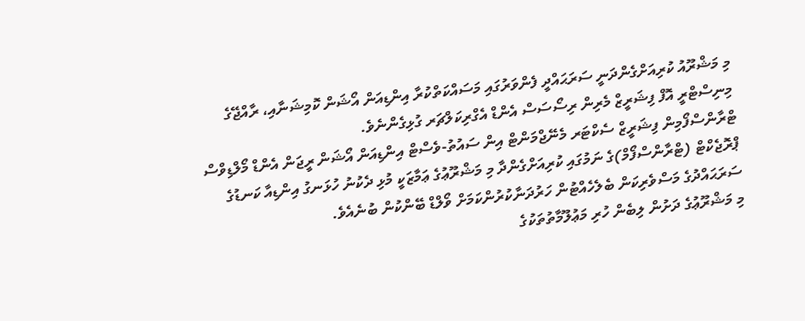މި މަޝްރޫއު ކުރިއަށްގެންދަނީ ސަރަޙައްދީ ފެންވަރުގައި މަސައްކަތްކުރާ އިންޑިއަން އޯޝަން ކޮމިޝަނާއި، ރާއްޖޭގެ މިނިސްޓްރީ އޮފް ފިޝަރީޒް މެރިން ރިސޯސަސް އެންޑް އެގްރިކަލްޗަރ ގުޅިގެންނެވެ.
ޓްރާންސްފޯމިން ފިޝަރީޒް ސެކްޓަރ މެނޭޖްމަންޓް އިން ސައުތު-ވެސްޓް އިންޑިއަން އޯޝަން ރީޖަން އެންޑް މޯލްޑިވްސް ޕްރޮޖެކްޓް (ޓްރާންސްފޯމް)ގެ ނަމުގައި ކުރިއަށްގެންދާ މި މަޝްރޫޢުގެ ޢަމާޒަކީ މުޅި ދެކުނު ހުޅަނގު އިންޑިއާ ކަނޑުގެ ސަރަޙައްދުގެ މަސްވެރިކަން ބެލެހެއްޓުން ހަރުދަނާކުރުންކަމަށް ވޯލްޑް ބޭންކުން ބުނެއެވެ.
މި މަޝްރޫޢުގެ ދަށުން ލިބެން ހުރި މަޢުލޫމާތުތަކުގެ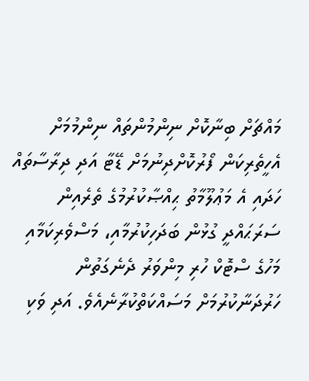މައްޗަށް ބިނާކޮށް ނިންމުންތައް ނިންމުމަށް އެހީތެރިކަން ފޯރުކޮށްދިނުމަށް ޑޭޓާ އަދި ދިރާސާތައް ހަދައި އެ މަޢުލޫމާތު ޙިއްޞާކުރުމުގެ ތެރެއިން ސަރަޙައްދީ ގުޅުން ބަދަހިކުރުމާއި، މަސްވެރިކަމާއި މަހުގެ ސްޓޮކް ހުރި މިންވަރު ދެނެގަތުން ހަރުދަނާކުރުމަށް މަސައްކަތްކުރާނެއެވެ. އަދި ވަކި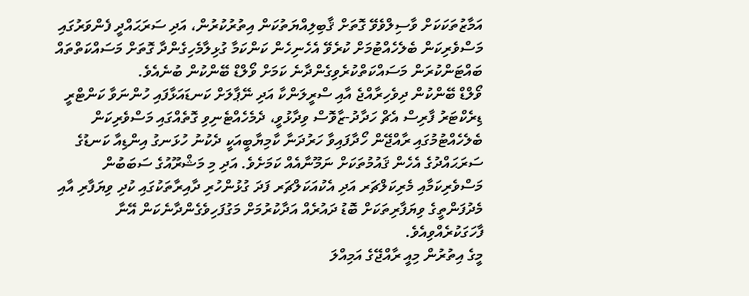އަމާޒުތަކަކަށް ވާސިލްވެވޭ ގޮތަށް ޤާބިލިއްޔަތުކަން އިތުރުކުރުން، އަދި ސަރަޙައްދީ ފެންވަރުގައި މަސްވެރިކަން ބެލެހެއްޓުމަށް ކުރެވޭ އެހެނިހެން ކަންކަމާ ގުޅިލާމެހިގެންދާ ގޮތަށް މަސައްކަތްތައް ބައްޓަންކުރަން މަސައްކަތްކުރެވިގެންދާނެ ކަމަށް ވޯލްޑް ބޭންކުން ބުނެއެވެ.
ވޯލްޑް ބޭންކުން ދިވެހިރާއްޖެ އާއި ސްރީލަންކާ އަދި ނޭޕާލަށް ކަނޑައަޅާފައި ހުންނަވާ ކަންޓްރީ ޑިރެކްޓަރު ފާރިސް އެޗް ހަދާދު-ޒާވޮސް ވިދާޅުވީ، ދެމެހެއްޓެނިވި ގޮތެއްގައި މަސްވެރިކަން ބެލެހެއްޓުމުގައި ރާއްޖޭން ހޯދާފައިވާ ހަރުދަނާ ކާމިޔާބީއަކީ ދެކުނު ހުޅަނގު އިންޑިއާ ކަނޑުގެ ސަރަޙައްދުގެ އެހެން ޤައުމުތަކަށް ނަމޫނާއެއް ކަމަށެވެ. އަދި މި މަޝްރޫއުގެ ސަބަބުން މަސްވެރިކަމާއި މެރިކަލްޗަރ އަދި އެކުއަކަލްޗަރ ފަދަ ގުޅުންހުރި ދާއިރާތަކުގައި ކުދި ވިޔަފާރި އާއި މެދުފަންތީގެ ވިޔަފާރިތަކަށް ބޮޑު ދައުރެއް އަދާކުރުމަށް މަގުފަހިވެގެންދާނެކަން އޭނާ ފާހަގަކުރެއްވިއެވެ.
މީގެ އިތުރުން މިއީ ރާއްޖޭގެ އަމިއްލަ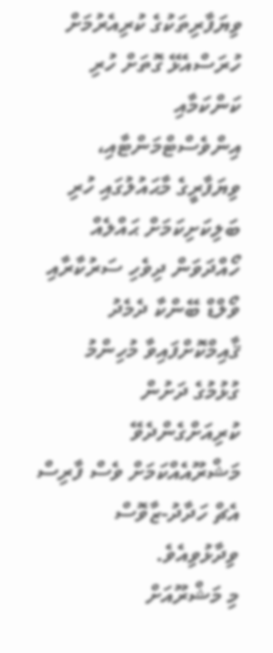ވިޔަފާރިތަކުގެ ކުރިއެރުމަށް ހުރަސްއެޅޭ ގޮތަށް ހުރި ކަންކަމާއި އިންވެސްޓްމަންޓާއި، ވިޔަފާރީގެ މާޙައުލުގައި ހުރި ބަލިކަށިކަމަށް ޙައްލެއް ހޯއްދަވަން ދިވެހި ސަރުކާރާއި ވޯލްޑް ބޭންކާ ދެމެދު ޤާއިމްކޮށްފައިވާ މުހިންމު ގުޅުމުގެ ދަށުން ކުރިއަށްގެންދެވޭ މަޝްރޫއެއްކަމަށް ވެސް ފާރިސް އެޗް ހަދާދު-ޒާވޮސް ވިދާޅުވިއެވެ.
މި މަޝްރޫއަށް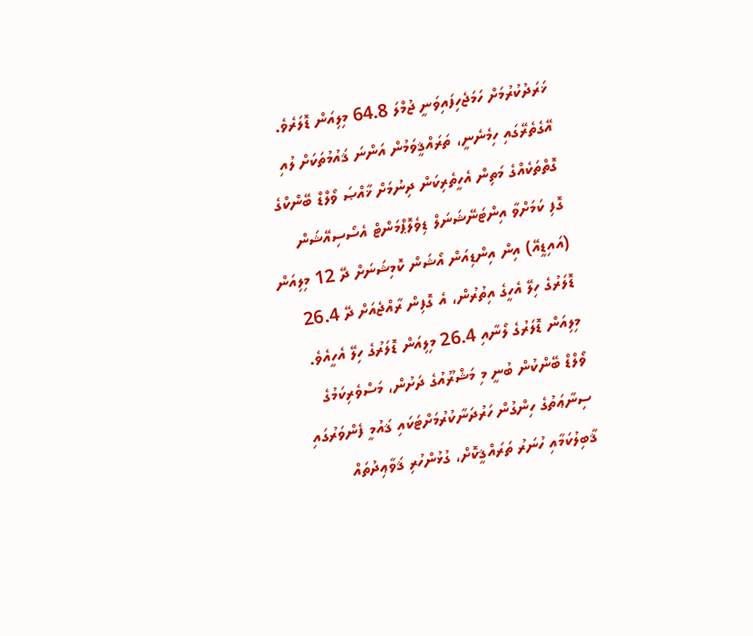ޚަރަދުކުރުމަށް ހަމަޖެހިފައިވަނީ ޖުމްލަ 64.8 މިލިއަން ޑޮލަރެވެ.
އޭގެތެރޭގައި ހިމެނެނީ، ތަރައްޤީވަމުން އަންނަ ޤައުމުތަކަށް ލުއި ގޮތްތަކެއްގެ މަތިން އެހީތެރިކަން ދިނުމަށް ޚާއްޞަ ވޯލްޑް ބޭންކްގެ ގޮފި ކަމަށްވާ އިންޓަނޭޝަނަލް ޑިވެލޮޕްމަންޓް އެސޯސިއޭޝަން (އައިޑީއޭ) އިން އިންޑިއަން އޯޝަން ކޮމިޝަނަށް ދޭ 12 މިލިއަން ޑޮލަރުގެ ހިލޭ އެހީގެ އިތުރުން، އެ ގޮފިން ރާއްޖެއަށް ދޭ 26.4 މިލިއަން ޑޮލަރުގެ ލޯނާއި 26.4 މިލިއަން ޑޮލަރުގެ ހިލޭ އެހީއެވެ.
ވޯލްޑް ބޭންކުން ބުނީ މި މަޝްރޫއުގެ ދަށުން، މަސްވެރިކަމުގެ ސިނާޢަތުގެ ހިންގުން ހަރުދަނާކުރުމަށްޓަކައި ޤައުމީ ފެންވަރުގައި ޤާބިލުކަމާއި ހުނަރު ތަރައްޤީކޮށް، ގުޅުންހުރި ޤަވާޢިދުތައް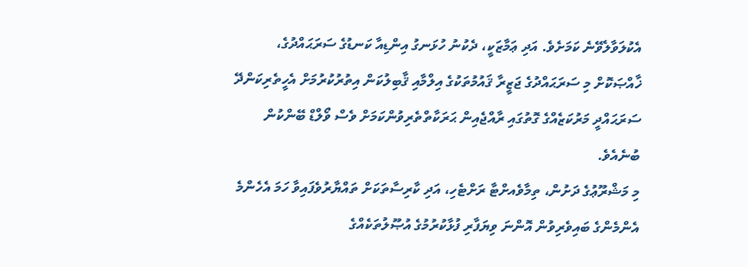އެކުލަވާލެވޭނެ ކަމަށެވެ. އަދި ޢަމާޒަކީ، ދެކުނު ހުޅަނގު އިންޑިއާ ކަނޑުގެ ސަރަޙައްދުގެ، ޚާއްޞަކޮށް މި ސަރަޙައްދުގެ ޖަޒީރާ ޤައުމުތަކުގެ އިލްމާއި ޤާބިލުކަން އިތުރުކުރުމަށް އެހީތެރިކަންދޭ ސަރަޙައްދީ މަރުކަޒެއްގެ ގޮތުގައި ރާއްޖެއިން ޙަރަކާތްތެރިވުންކަމަށް ވެސް ވޯލްޑް ބޭންކުން ބުނެއެވެ.
މި މަޝްރޫޢުގެ ދަށުން، ތިމާވެއށްޓާ ރަށްޓެހި، އަދި ކާރިސާތަކަށް ތައްޔާރުވެފައިވާ ހަމަ އެހެންމެ އެންމެންގެ ބައިވެރިވުން އޮންނަ ވިޔަފާރި ފުޅާކުރުމުގެ އުޞޫލުތަކެއްގެ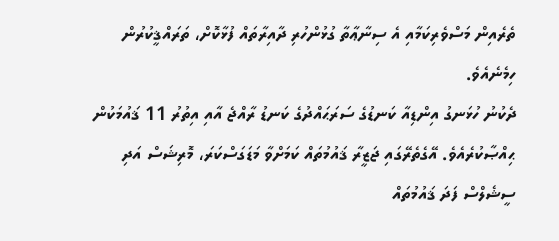ތެރެއިން މަސްވެރިކަމާއި އެ ސިނާޢާތާ ގުޅުންހުރި ދާއިރާތައް ފުޅާކޮށް، ތަރައްޤީކުރުން ހިމެނެއެވެ.
ދެކުނު ހުޅަނގު އިންޑިއާ ކަނޑުގެ ސަރަޙައްދުގެ ކަނޑު ރާއްޖެ އާއި އިތުރު 11 ޤައުމަކުން ޙިއްޞާކުރެއެވެ. އޭގެތެރޭގައި ޖަޒީރާ ޤައުމުތައް ކަމަށްވާ މަޑަގަސްކަރަ، މޮރިޝަސް އަދި ސީޝެލްސް ފަދަ ޤައުމުތައް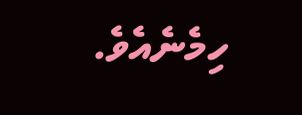ހިމެނެއެވެ.